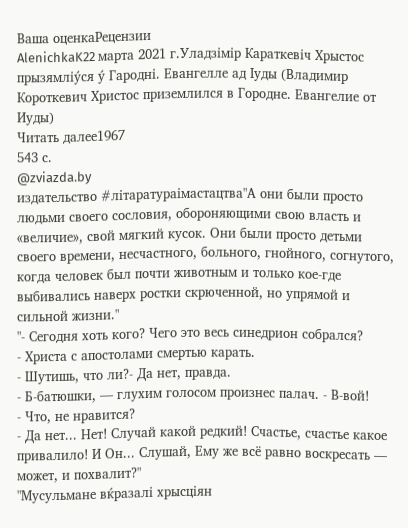Ваша оценкаРецензии
AlenichkaK22 марта 2021 г.Уладзімір Караткевіч Хрыстос прызямліу́ся у́ Гародні. Евангелле ад Іуды (Владимир Короткевич Христос приземлился в Городне. Евангелие от Иуды)
Читать далее1967
543 с.
@zviazda.by
издательство #літаратураімастацтва"А они были просто людьми своего сословия, обороняющими свою власть и «величие», свой мягкий кусок. Они были просто детьми своего времени, несчастного, больного, гнойного, согнутого, когда человек был почти животным и только кое-где выбивались наверх ростки скрюченной, но упрямой и сильной жизни."
"- Сегодня хоть кого? Чего это весь синедрион собрался?
- Христа с апостолами смертью карать.
- Шутишь, что ли?- Да нет, правда.
- Б-батюшки, — глухим голосом произнес палач. - В-вой!
- Что, не нравится?
- Да нет... Нет! Случай какой редкий! Счастье, счастье какое привалило! И Он... Слушай, Ему же всё равно воскресать — может, и похвалит?"
"Мусульмане вќразалі хрысціян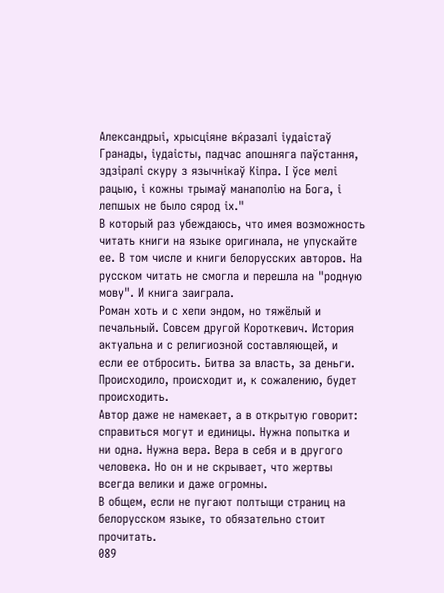Александрыі, хрысціяне вќразалі іудаістаў Гранады, іудаісты, падчас апошняга паўстання, здзіралі скуру з язычнікаў Кіпра. І ўсе мелі рацыю, і кожны трымаў манаполію на Бога, і лепшых не было сярод іх."
В который раз убеждаюсь, что имея возможность читать книги на языке оригинала, не упускайте ее. В том числе и книги белорусских авторов. На русском читать не смогла и перешла на "родную мову". И книга заиграла.
Роман хоть и с хепи эндом, но тяжёлый и печальный. Совсем другой Короткевич. История актуальна и с религиозной составляющей, и если ее отбросить. Битва за власть, за деньги. Происходило, происходит и, к сожалению, будет происходить.
Автор даже не намекает, а в открытую говорит: справиться могут и единицы. Нужна попытка и ни одна. Нужна вера. Вера в себя и в другого человека. Но он и не скрывает, что жертвы всегда велики и даже огромны.
В общем, если не пугают полтыщи страниц на белорусском языке, то обязательно стоит прочитать.
089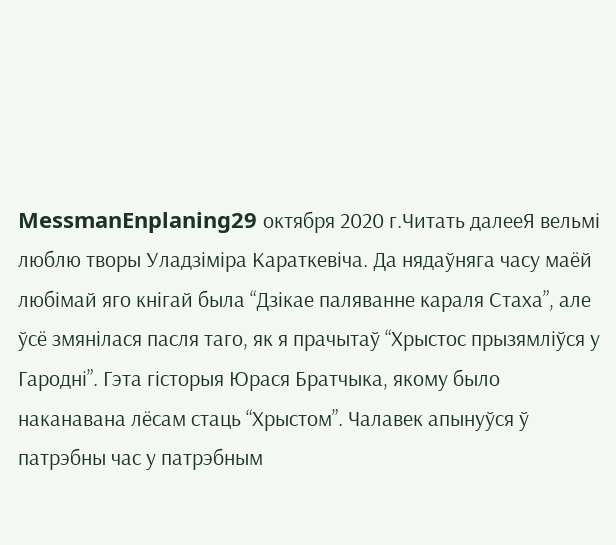MessmanEnplaning29 октября 2020 г.Читать далееЯ вельмі люблю творы Уладзіміра Караткевіча. Да нядаўняга часу маёй любімай яго кнігай была “Дзікае паляванне караля Стаха”, але ўсё змянілася пасля таго, як я прачытаў “Хрыстос прызямліўся у Гародні”. Гэта гісторыя Юрася Братчыка, якому было наканавана лёсам стаць “Хрыстом”. Чалавек апынуўся ў патрэбны час у патрэбным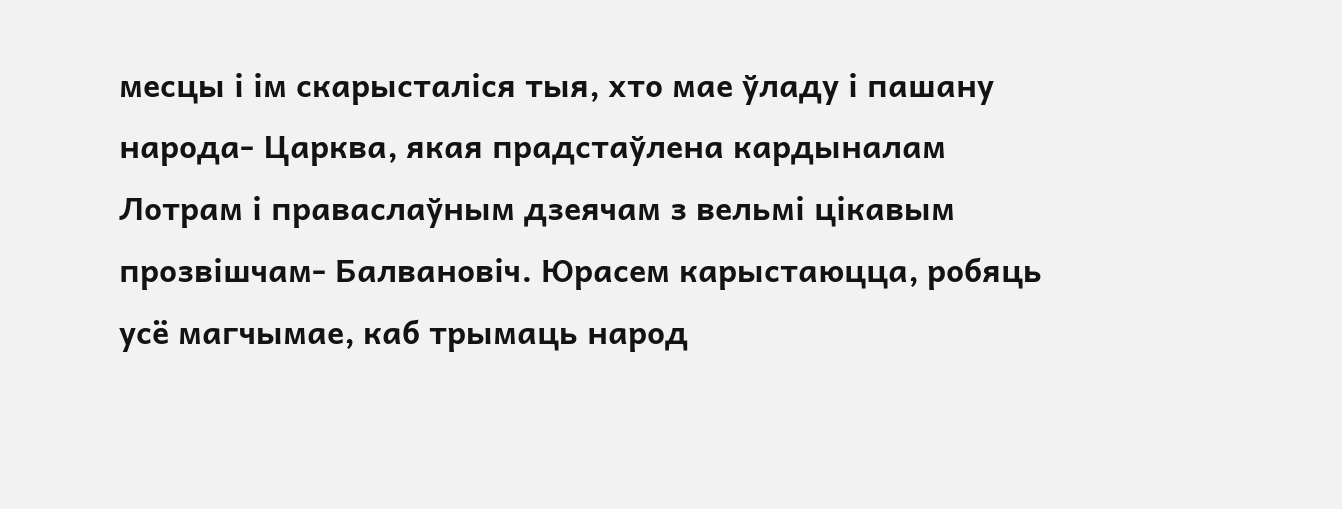месцы і ім скарысталіся тыя, хто мае ўладу і пашану народа- Царква, якая прадстаўлена кардыналам Лотрам і праваслаўным дзеячам з вельмі цікавым прозвішчам- Балвановіч. Юрасем карыстаюцца, робяць усё магчымае, каб трымаць народ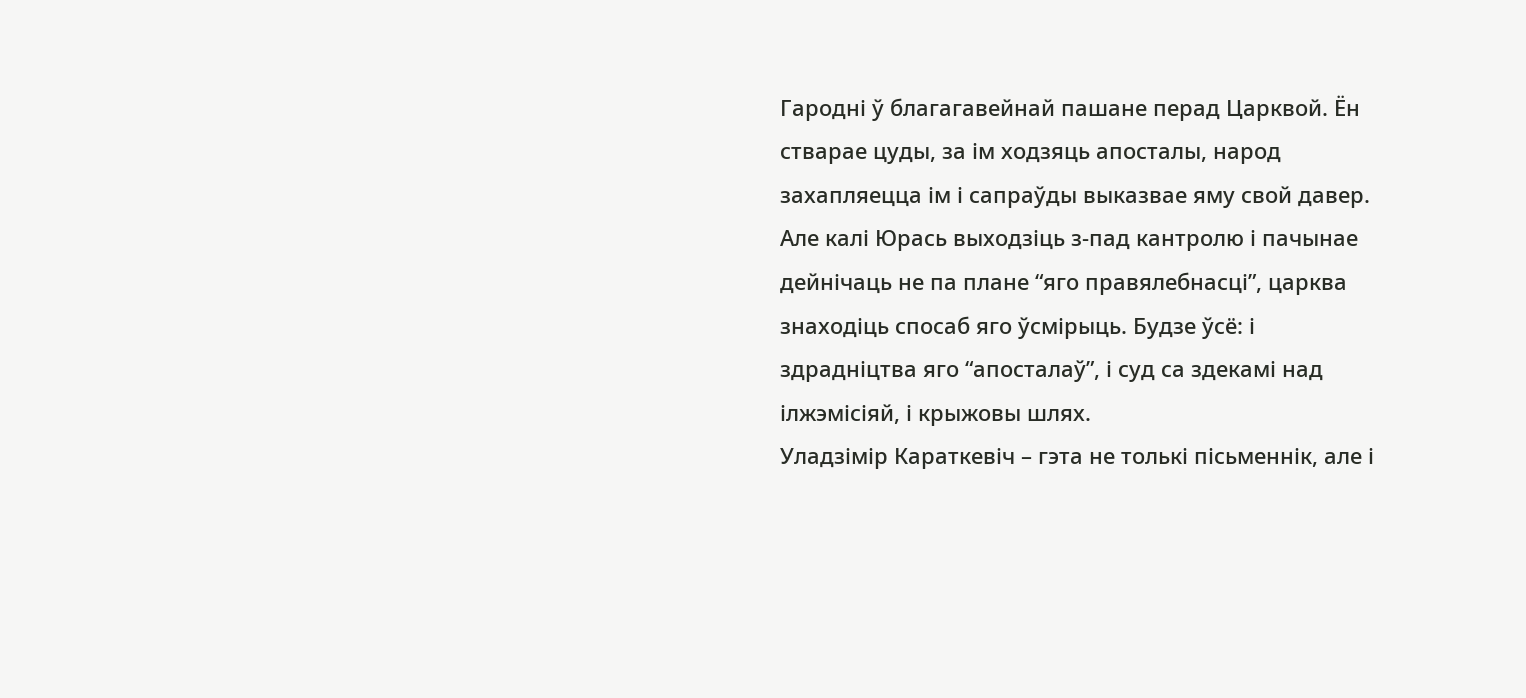Гародні ў благагавейнай пашане перад Царквой. Ён стварае цуды, за ім ходзяць апосталы, народ захапляецца ім і сапраўды выказвае яму свой давер. Але калі Юрась выходзіць з-пад кантролю і пачынае дейнічаць не па плане “яго правялебнасці”, царква знаходіць спосаб яго ўсмірыць. Будзе ўсё: і здрадніцтва яго “апосталаў”, і суд са здекамі над ілжэмісіяй, і крыжовы шлях.
Уладзімір Караткевіч – гэта не толькі пісьменнік, але і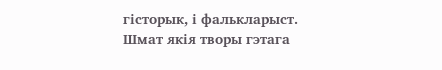гісторык, і фалькларыст. Шмат якія творы гэтага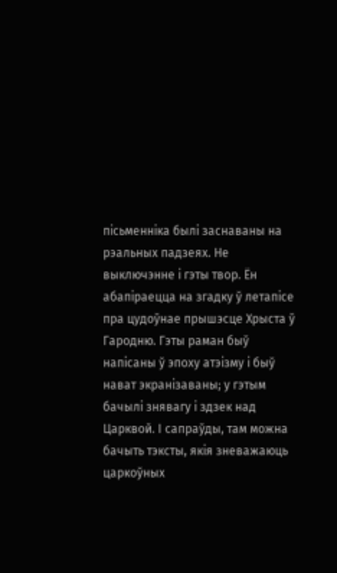пісьменніка былі заснаваны на рэальных падзеях. Не выключэнне і гэты твор. Ён абапіраецца на згадку ў летапісе пра цудоўнае прышэсце Хрыста ў Гародню. Гэты раман быў напісаны ў эпоху атэізму і быў нават экранізаваны; у гэтым бачылі знявагу і здзек над Царквой. І сапраўды, там можна бачыть тэксты, якія зневажаюць царкоўных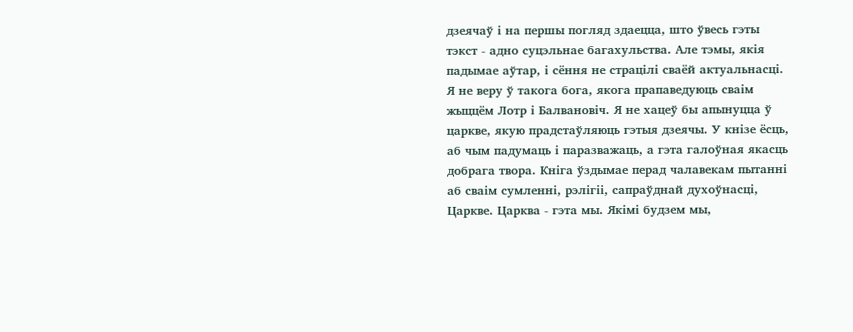дзеячаў і на першы погляд здаецца, што ўвесь гэты тэкст - адно суцэльнае багахульства. Але тэмы, якія падымае аўтар, і сёння не страцілі сваёй актуальнасці. Я не веру ў такога бога, якога прапаведуюць сваім жыццём Лотр і Балвановіч. Я не хацеў бы апынуцца ў царкве, якую прадстаўляюць гэтыя дзеячы. У кнізе ёсць, аб чым падумаць і паразважаць, а гэта галоўная якасць добрага твора. Кніга ўздымае перад чалавекам пытанні аб сваім сумленні, рэлігіі, сапраўднай духоўнасці, Царкве. Царква - гэта мы. Якімі будзем мы,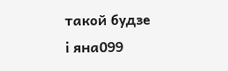такой будзе і яна099